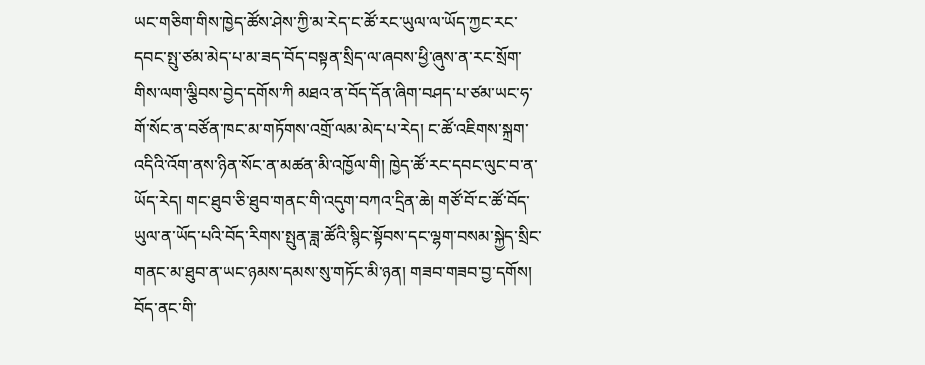ཡང་གཅིག་གིས་ཁྱེད་ཚོས་ཤེས་ཀྱི་མ་རེད་ང་ཚོ་རང་ཡུལ་ལ་ཡོད་ཀྱང་རང་དབང་སྤུ་ཙམ་མེད་པ་མ་ཟད་བོད་བསྟན་སྲིད་ལ་ཞབས་ཕྱི་ཞུས་ན་རང་སྲོག་གིས་ལག་ལྕིབས་བྱེད་དགོས་ཀི མཐའ་ན་བོད་དོན་ཞིག་བཤད་པ་ཙམ་ཡང་ཧ་གོ་སོང་ན་བཙོན་ཁང་མ་གཏོགས་འགྲོ་ལམ་མེད་པ་རེད། ང་ཚོ་འཇིགས་སྐྲག་འདིའི་འོག་ནས་ཉིན་སོང་ན་མཚན་མི་འཁྱོལ་གི། ཁྱེད་ཚོ་རང་དབང་ལུང་བ་ན་ཡོད་རེད། གང་ཐུབ་ཅི་ཐུབ་གནང་གི་འདུག་བཀའ་དྲིན་ཆེ། གཙོ་བོ་ང་ཚོ་བོད་ཡུལ་ན་ཡོད་པའི་བོད་རིགས་སྤུན་ཟླ་ཚོའི་སྙིང་སྟོབས་དང་ལྷག་བསམ་སྐྱེད་སྲིང་གནང་མ་ཐུབ་ན་ཡང་ཉམས་དམས་སུ་གཏོང་མི་ཉན། གཟབ་གཟབ་བྱ་དགོས། བོད་ནང་གི་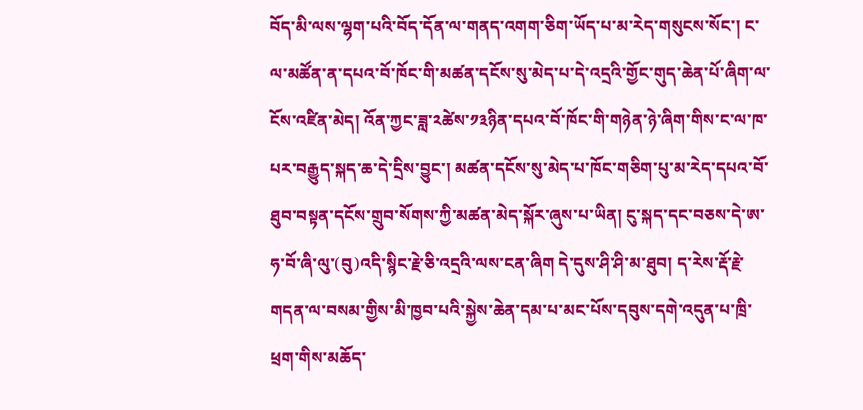བོད་མི་ལས་ལྷག་པའི་བོད་དོན་ལ་གནད་འགག་ཅིག་ཡོད་པ་མ་རེད་གསུངས་སོང་། ང་ལ་མཚོན་ན་དཔའ་བོ་ཁོང་གི་མཚན་དངོས་སུ་མེད་པ་དེ་འདྲའི་གྱོང་གུད་ཆེན་པོ་ཞིག་ལ་ངོས་འཛིན་མེད། འོན་ཀྱང་ཟླ་༢ཚེས་༡༣ཉིན་དཔའ་བོ་ཁོང་གི་གཉེན་ཉེ་ཞིག་གིས་ང་ལ་ཁ་པར་བརྒྱུད་སྐད་ཆ་དེ་དྲིས་བྱུང་། མཚན་དངོས་སུ་མེད་པ་ཁོང་གཅིག་པུ་མ་རེད་དཔའ་བོ་ཐུབ་བསྟན་དངོས་གྲུབ་སོགས་ཀྱི་མཚན་མེད་སྐོར་ཞུས་པ་ཡིན། ངུ་སྐད་དང་བཅས་དེ་ཨ་ཧ་བོ་ཞི་ལུ་(བུ)འདི་སྙིང་རྗེ་ཅི་འདྲའི་ལས་ངན་ཞིག དེ་དུས་ཤི་ཤི་མ་ཐུབ། ད་རེས་རྡོ་རྗེ་གདན་ལ་བསམ་གྱིས་མི་ཁྱབ་པའི་སྐྱེས་ཆེན་དམ་པ་མང་པོས་དབུས་དགེ་འདུན་པ་ཁྲི་ཕྲག་གིས་མཆོད་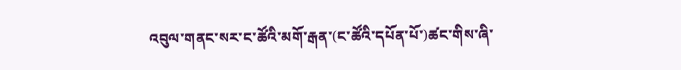འབུལ་གནང་སར་ང་ཚོའི་མགོ་རྒན་(ང་ཚོའི་དཔོན་པོ་)ཚང་གིས་ཞི་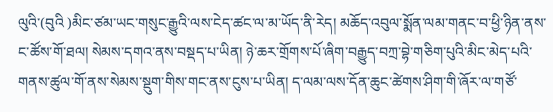ལུའི་(བུའི )མིང་ཙམ་ཡང་གསུང་རྒྱུའི་ལས་ངེད་ཚང་ལ་མ་ཡོད་ནི་རེད། མཆོད་འབུལ་སྨོན་ལམ་གནང་བ་ཕྱི་ཉིན་ནས་ང་ཚོས་གོ་ཐལ། སེམས་དགའ་ནས་བསྡད་པ་ཡིན། ཉེ་ཆར་གྲོགས་པོ་ཞིག་བརྒྱུད་བཀྲ་བྷེ་གཅིག་པུའི་མིང་མེད་པའི་གནས་ཚུལ་གོ་ནས་སེམས་སྡུག་གིས་གང་ནས་ངུས་པ་ཡིན། ད་ལམ་ལས་དོན་ཆུང་ཚེགས་ཤིག་གི་ཞོར་ལ་གཙོ་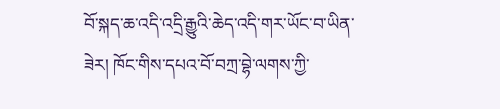བོ་སྐད་ཆ་འདི་འདྲི་རྒྱུའི་ཆེད་འདི་གར་ཡོང་བ་ཡིན་ཟེར། ཁོང་གིས་དཔའ་བོ་བཀྲ་བྷེ་ལགས་ཀྱི་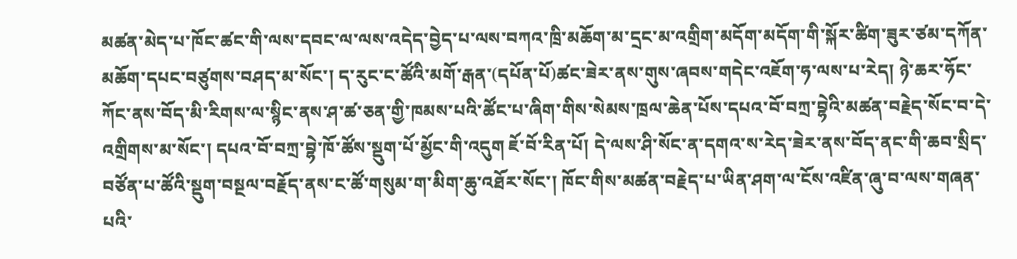མཚན་མེད་པ་ཁོང་ཚང་གི་ལས་དབང་ལ་ལས་འདེད་བྱེད་པ་ལས་བཀའ་ཁྲི་མཆོག་མ་དྲང་མ་འགྲིག་མདོག་མདོག་གི་སྐོར་ཚིག་ཟུར་ཙམ་དཀོན་མཆོག་དཔང་བཙུགས་བཤད་མ་སོང་། ད་རུང་ང་ཚོའི་མགོ་རྒན་(དཔོན་པོ)ཚང་ཟེར་ནས་གུས་ཞབས་གདེང་འཇོག་ཧ་ལས་པ་རེད། ཉེ་ཆར་ཧོང་ཀོང་ནས་བོད་མི་རིགས་ལ་སྙིང་ནས་ཤ་ཚ་ཅན་གྱི་ཁམས་པའི་ཚོང་པ་ཞིག་གིས་སེམས་ཁྲལ་ཆེན་པོས་དཔའ་བོ་བཀྲ་བྷེའི་མཚན་བརྗེད་སོང་བ་དེ་འགྲིགས་མ་སོང་། དཔའ་བོ་བཀྲ་བྷེ་ཁོ་ཚོས་སྡུག་པོ་མྱོང་གི་འདུག ཇོ་བོ་རིན་པོ། དེ་ལས་ཤི་སོང་ན་དགའ་ས་རེད་ཟེར་ནས་བོད་ནང་གི་ཆབ་སྲིད་བཙོན་པ་ཚོའི་སྡུག་བསྔལ་བརྗོད་ནས་ང་ཚོ་གསུམ་ག་མིག་ཆུ་འཐོར་སོང་། ཁོང་གིས་མཚན་བརྗེད་པ་ཡིན་ཤག་ལ་ངོས་འཛིན་ཞུ་བ་ལས་གཞན་པའི་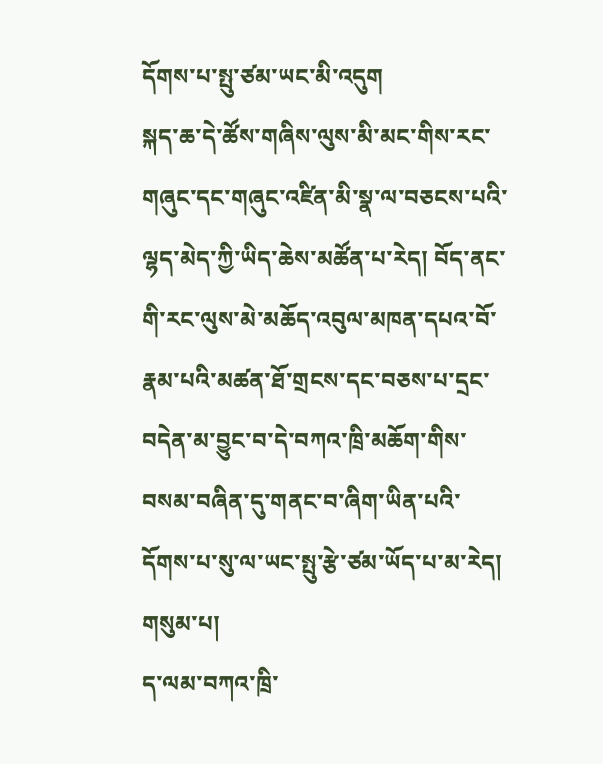དོགས་པ་སྤུ་ཙམ་ཡང་མི་འདུག
སྐད་ཆ་དེ་ཚོས་གཞིས་ལུས་མི་མང་གིས་རང་གཞུང་དང་གཞུང་འཛིན་མི་སྣ་ལ་བཅངས་པའི་ལྷད་མེད་ཀྱི་ཡིད་ཆེས་མཚོན་པ་རེད། བོད་ནང་གི་རང་ལུས་མེ་མཆོད་འབུལ་མཁན་དཔའ་བོ་རྣམ་པའི་མཚན་ཐོ་གྲངས་དང་བཅས་པ་དྲང་བདེན་མ་བྱུང་བ་དེ་བཀའ་ཁྲི་མཆོག་གིས་བསམ་བཞིན་དུ་གནང་བ་ཞིག་ཡིན་པའི་དོགས་པ་སུ་ལ་ཡང་སྤུ་རྩེ་ཙམ་ཡོད་པ་མ་རེད།
གསུམ་པ།
ད་ལམ་བཀའ་ཁྲི་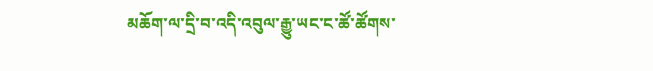མཆོག་ལ་དྲི་བ་འདི་འབུལ་རྒྱུ་ཡང་ང་ཚོ་ཚོགས་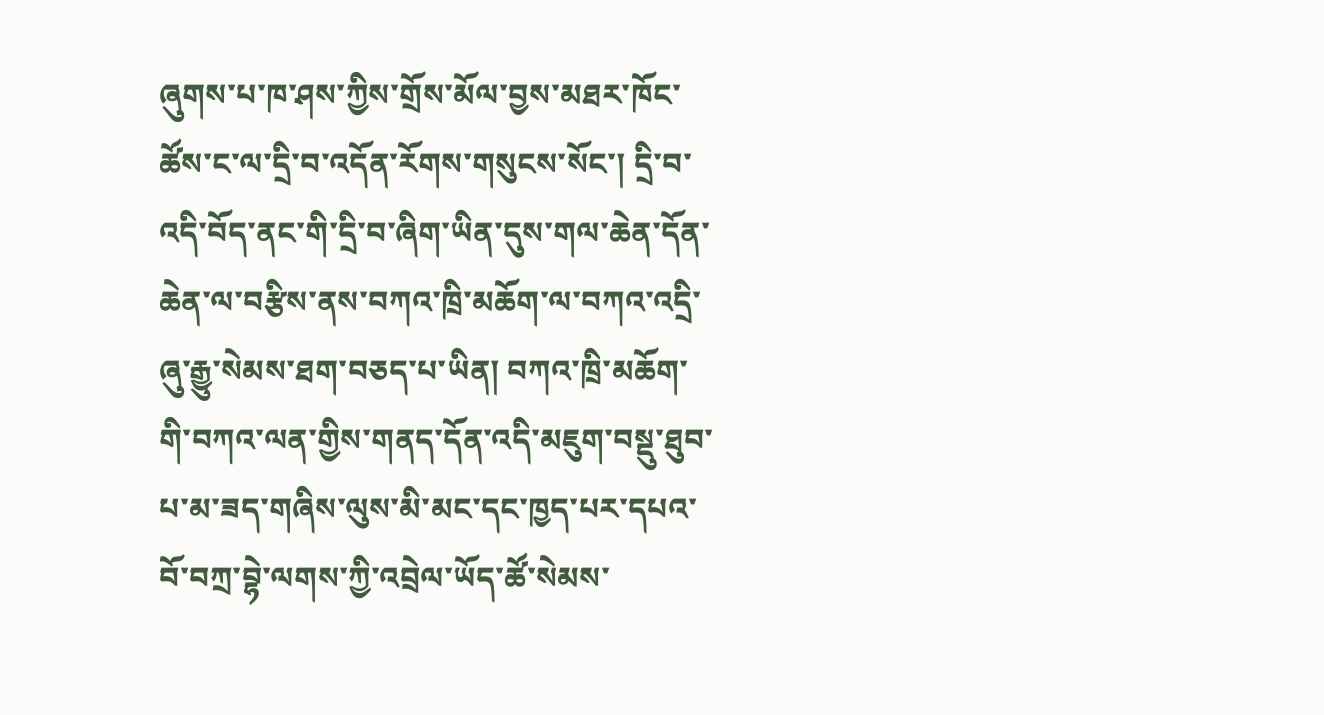ཞུགས་པ་ཁ་ཤས་ཀྱིས་གྲོས་མོལ་བྱས་མཐར་ཁོང་ཚོས་ང་ལ་དྲི་བ་འདོན་རོགས་གསུངས་སོང་། དྲི་བ་འདི་བོད་ནང་གི་དྲི་བ་ཞིག་ཡིན་དུས་གལ་ཆེན་དོན་ཆེན་ལ་བརྩིས་ནས་བཀའ་ཁྲི་མཆོག་ལ་བཀའ་འདྲི་ཞུ་རྒྱུ་སེམས་ཐག་བཅད་པ་ཡིན། བཀའ་ཁྲི་མཆོག་གི་བཀའ་ལན་གྱིས་གནད་དོན་འདི་མཇུག་བསྡུ་ཐུབ་པ་མ་ཟད་གཞིས་ལུས་མི་མང་དང་ཁྱད་པར་དཔའ་བོ་བཀྲ་བྷེ་ལགས་ཀྱི་འབྲེལ་ཡོད་ཚོ་སེམས་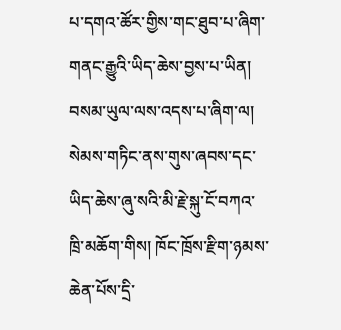པ་དགའ་ཚོར་གྱིས་གང་ཐུབ་པ་ཞིག་གནང་རྒྱུའི་ཡིད་ཆེས་བྱས་པ་ཡིན། བསམ་ཡུལ་ལས་འདས་པ་ཞིག་ལ། སེམས་གཏིང་ནས་གུས་ཞབས་དང་ཡིད་ཆེས་ཞུ་སའི་མི་རྗེ་སྐུ་ངོ་བཀའ་ཁྲི་མཆོག་གིས། ཁོང་ཁྲོས་རྫིག་ཉམས་ཆེན་པོས་དྲི་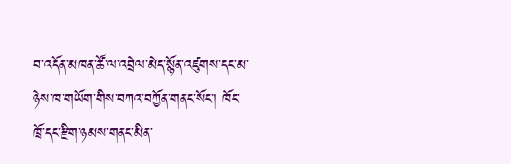བ་འདོན་མཁན་ཚོ་ལ་འབྲེལ་མེད་སྙོན་འཛུགས་དང་མ་ཉེས་ཁ་གཡོག་གིས་བཀའ་བཀྱོན་གནང་སོང་། ཁོང་ཁྲོ་དང་རྫིག་ཉམས་གནང་མིན་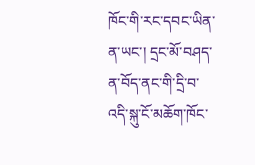ཁོང་གི་རང་དབང་ཡིན་ན་ཡང་། དྲང་མོ་བཤད་ན་བོད་ནང་གི་དྲི་བ་འདི་སྐུ་ངོ་མཆོག་ཁོང་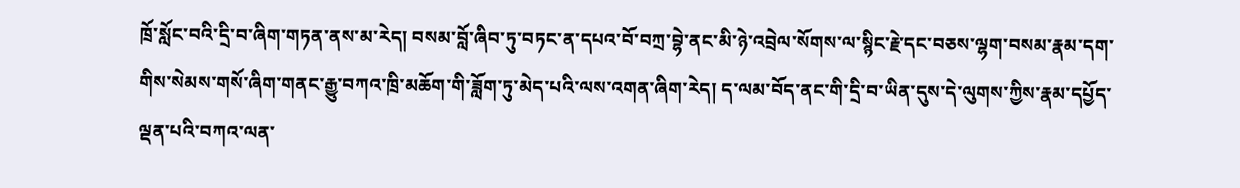ཁྲོ་སློང་བའི་དྲི་བ་ཞིག་གཏན་ནས་མ་རེད། བསམ་བློ་ཞིབ་ཏུ་བཏང་ན་དཔའ་བོ་བཀྲ་བྷེ་ནང་མི་ཉེ་འབྲེལ་སོགས་ལ་སྙིང་རྗེ་དང་བཅས་ལྷག་བསམ་རྣམ་དག་གིས་སེམས་གསོ་ཞིག་གནང་རྒྱུ་བཀའ་ཁྲི་མཆོག་གི་ཟློག་ཏུ་མེད་པའི་ལས་འགན་ཞིག་རེད། ད་ལམ་བོད་ནང་གི་དྲི་བ་ཡིན་དུས་དེ་ལུགས་ཀྱིས་རྣམ་དཔྱོད་ལྡན་པའི་བཀའ་ལན་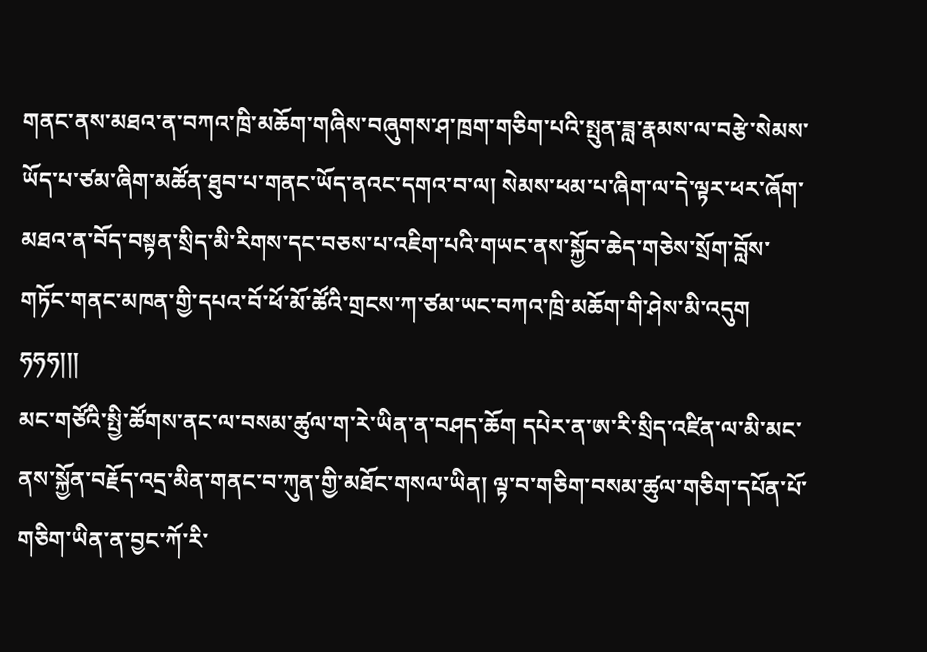གནང་ནས་མཐའ་ན་བཀའ་ཁྲི་མཆོག་གཞིས་བཞུགས་ཤ་ཁྲག་གཅིག་པའི་སྤུན་ཟླ་རྣམས་ལ་བརྩེ་སེམས་ཡོད་པ་ཙམ་ཞིག་མཚོན་ཐུབ་པ་གནང་ཡོད་ནའང་དགའ་བ་ལ། སེམས་ཕམ་པ་ཞིག་ལ་དེ་ལྟར་ཕར་ཞོག་མཐའ་ན་བོད་བསྟན་སྲིད་མི་རིགས་དང་བཅས་པ་འཇིག་པའི་གཡང་ནས་སྐྱོབ་ཆེད་གཅེས་སྲོག་བློས་གཏོང་གནང་མཁན་གྱི་དཔའ་བོ་ཕོ་མོ་ཚོའི་གྲངས་ཀ་ཙམ་ཡང་བཀའ་ཁྲི་མཆོག་གི་ཤེས་མི་འདུག
ཧཧཧ།།།
མང་གཙོའི་སྤྱི་ཚོགས་ནང་ལ་བསམ་ཚུལ་ག་རེ་ཡིན་ན་བཤད་ཆོག དཔེར་ན་ཨ་རི་སྲིད་འཛིན་ལ་མི་མང་ནས་སྐྱོན་བརྗོད་འདྲ་མིན་གནང་བ་ཀུན་གྱི་མཐོང་གསལ་ཡིན། ལྟ་བ་གཅིག་བསམ་ཚུལ་གཅིག་དཔོན་པོ་གཅིག་ཡིན་ན་བྱང་ཀོ་རི་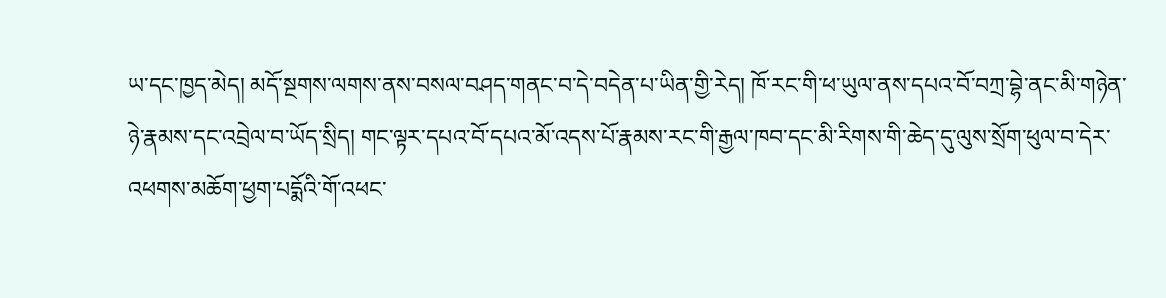ཡ་དང་ཁྱད་མེད། མདོ་སྔགས་ལགས་ནས་བསལ་བཤད་གནང་བ་དེ་བདེན་པ་ཡིན་གྱི་རེད། ཁོ་རང་གི་ཕ་ཡུལ་ནས་དཔའ་བོ་བཀྲ་བྷེ་ནང་མི་གཉེན་ཉེ་རྣམས་དང་འབྲེལ་བ་ཡོད་སྲིད། གང་ལྟར་དཔའ་བོ་དཔའ་མོ་འདས་པོ་རྣམས་རང་གི་རྒྱལ་ཁབ་དང་མི་རིགས་གི་ཆེད་དུ་ལུས་སྲོག་ཕུལ་བ་དེར་འཕགས་མཆོག་ཕྱག་པདྨོའི་གོ་འཕང་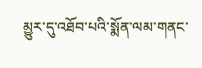མྱུར་དུ་འཐོབ་པའི་སྨོན་ལམ་གནང་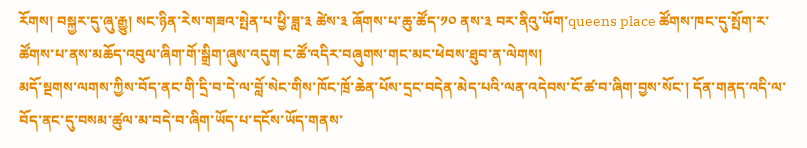རོགས། བསྐྱར་དུ་ཞུ་རྒྱུ། སང་ཉིན་རེས་གཟའ་སྤེན་པ་ཕྱི་ཟླ་༣ ཚེས་༣ ཞོགས་པ་ཆུ་ཚོད་༡༠ ནས་༣ བར་ནིའུ་ཡོག་queens place ཚོགས་ཁང་དུ་སྤོག་ར་ཚོགས་པ་ནས་མཆོད་འབུལ་ཞིག་གོ་སྒྲིག་ཞུས་འདུག ང་ཚོ་འདིར་བཞུགས་གང་མང་ཕེབས་ཐུབ་ན་ལེགས།
མདོ་སྔགས་ལགས་ཀྱིས་བོད་ནང་གི་དྲི་བ་དེ་ལ་བློ་སེང་གིས་ཁོང་ཁྲོ་ཆེན་པོས་དྲང་བདེན་མེད་པའི་ལན་འདེབས་ངོ་ཚ་བ་ཞིག་བྱས་སོང་། དོན་གནད་འདི་ལ་བོད་ནང་དུ་བསམ་ཚུལ་མ་བདེ་བ་ཞིག་ཡོད་པ་དངོས་ཡོད་གནས་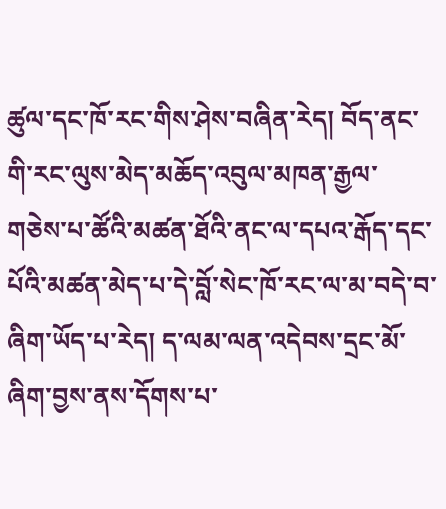ཚུལ་དང་ཁོ་རང་གིས་ཤེས་བཞིན་རེད། བོད་ནང་གི་རང་ལུས་མེད་མཆོད་འབུལ་མཁན་རྒྱལ་གཅེས་པ་ཚོའི་མཚན་ཐོའི་ནང་ལ་དཔའ་རྒོད་དང་པོའི་མཚན་མེད་པ་དེ་བློ་སེང་ཁོ་རང་ལ་མ་བདེ་བ་ཞིག་ཡོད་པ་རེད། ད་ལམ་ལན་འདེབས་དྲང་མོ་ཞིག་བྱས་ནས་དོགས་པ་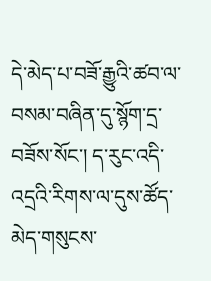དེ་མེད་པ་བཟོ་རྒྱུའི་ཚབ་ལ་བསམ་བཞིན་དུ་སྙོག་དྲ་བཟོས་སོང་། ད་རུང་འདི་འདྲའི་རིགས་ལ་དུས་ཚོད་མེད་གསུངས་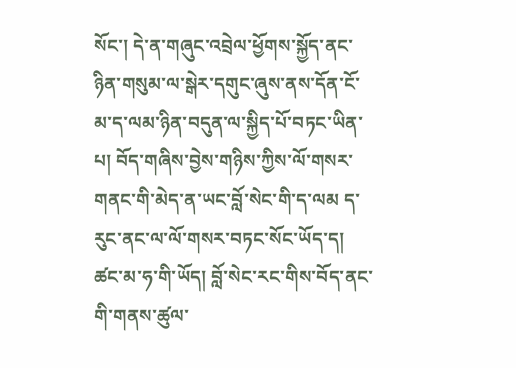སོང་། དེ་ན་གཞུང་འབྲེལ་ཕྱོགས་སྐྱོད་ནང་ཉིན་གསུམ་ལ་སྒེར་དགུང་ཞུས་ནས་དོན་ངོ་མ་ད་ལམ་ཉིན་བདུན་ལ་སྐྱིད་པོ་བཏང་ཡིན་པ། བོད་གཞིས་བྱེས་གཉིས་ཀྱིས་ལོ་གསར་གནང་གི་མེད་ན་ཡང་བློ་སེང་གི་ད་ལམ ད་རུང་ནང་ལ་ལོ་གསར་བཏང་སོང་ཡོད་ད། ཚང་མ་ཧ་གི་ཡོད། བློ་སེང་རང་གིས་བོད་ནང་གི་གནས་ཚུལ་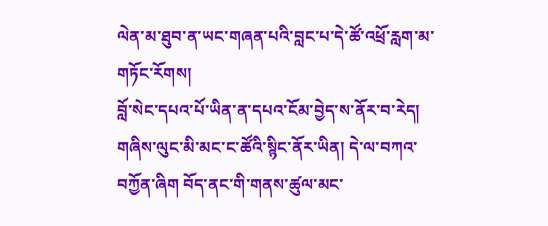ལེན་མ་ཐུབ་ན་ཡང་གཞན་པའི་བླང་པ་དེ་ཚོ་འཕྲོ་རླག་མ་གཏོང་རོགས།
བློ་སེང་དཔའ་པོ་ཡིན་ན་དཔའ་ངོམ་བྱེད་ས་ནོར་བ་རེད། གཞིས་ལུང་མི་མང་ང་ཚོའི་སྙིང་ནོར་ཡིན། དེ་ལ་བཀའ་བཀྱོན་ཞིག བོད་ནང་གི་གནས་ཚུལ་མང་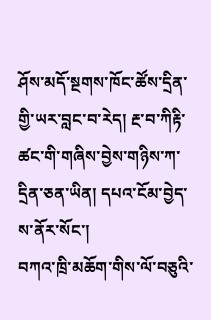ཤོས་མདོ་སྔགས་ཁོང་ཚོས་དྲིན་གྱི་ཡར་བླང་བ་རེད། རྔ་བ་ཀིརྟི་ཚང་གི་གཞིས་བྱེས་གཉིས་ཀ་དྲིན་ཅན་ཡིན། དཔའ་ངོམ་བྱེད་ས་ནོར་སོང་།
བཀའ་ཁྲི་མཆོག་གིས་ལོ་བཅུའི་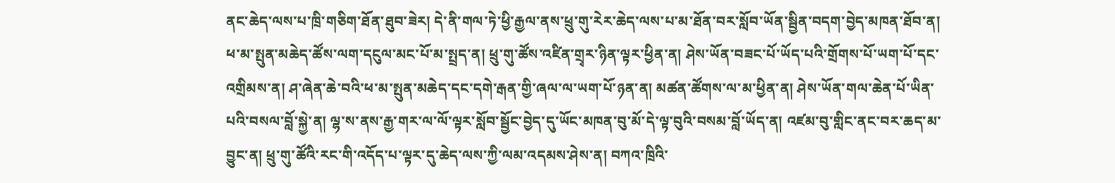ནང་ཆེད་ལས་པ་ཁྲི་གཅིག་ཐོན་ཐུབ་ཟེར། དེ་ནི་གལ་ཏེ་ཕྱི་རྒྱལ་ནས་ཕྲུ་གུ་རེར་ཆེད་ལས་པ་མ་ཐོན་བར་སློབ་ཡོན་སྦྱིན་བདག་བྱེད་མཁན་ཐོབ་ན། ཕ་མ་སྤུན་མཆེད་ཚོས་ལག་དངུལ་མང་པོ་མ་སྤྲད་ན། ཕྲུ་གུ་ཚོས་འཛིན་གྲྭར་ཉིན་ལྟར་ཕྱིན་ན། ཤེས་ཡོན་བཟང་པོ་ཡོད་པའི་གྲོགས་པོ་ཡག་པོ་དང་འགྲིམས་ན། ཤ་ཞེན་ཆེ་བའི་ཕ་མ་སྤུན་མཆེད་དང་དགེ་རྒན་གྱི་ཞལ་ལ་ཡག་པོ་ཉན་ན། མཚན་ཚོགས་ལ་མ་ཕྱིན་ན། ཤེས་ཡོན་གལ་ཆེན་པོ་ཡིན་པའི་བསལ་བློ་སྐྱེ་ན། ལྷ་ས་ནས་རྒྱ་གར་ལ་ལོ་ལྟར་སློབ་སྦྱོང་བྱེད་དུ་ཡོང་མཁན་བུ་མོ་དེ་ལྟ་བུའི་བསམ་བློ་ཡོད་ན། འཛམ་བུ་གླིང་ནང་བར་ཆད་མ་བྱུང་ན། ཕྲུ་གུ་ཚོའི་རང་གི་འདོད་པ་ལྟར་དུ་ཆེད་ལས་ཀྱི་ལམ་འདམས་ཤེས་ན། བཀའ་ཁྲིའི་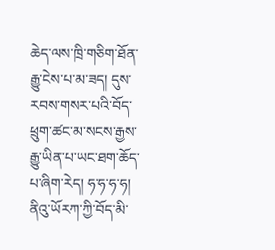ཆེད་ལས་ཁྲི་གཅིག་ཐོན་རྒྱུ་ངེས་པ་མ་ཟད། དུས་རབས་གསར་པའི་བོད་ཕྲུག་ཚང་མ་སངས་རྒྱས་རྒྱུ་ཡིན་པ་ཡང་ཐག་ཆོད་པ་ཞིག་རེད། ཧ་ཧ་ཧ་ཧ། ནིའུ་ཡོརཀ་ཀྱི་བོད་མི་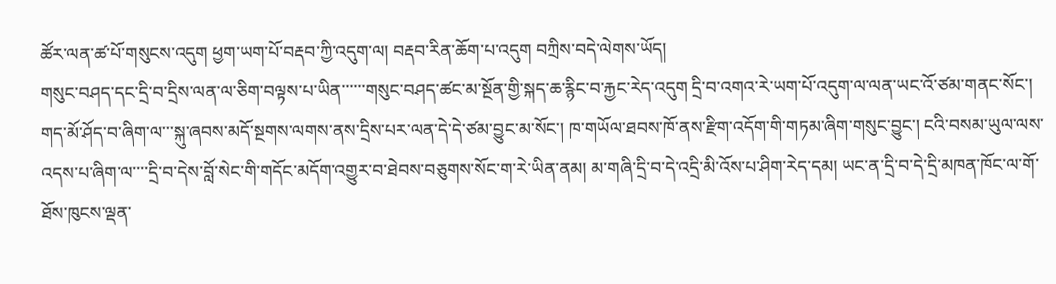ཚོར་ལན་ཚ་པོ་གསུངས་འདུག ཕྱག་ཡག་པོ་བརྡབ་ཀྱི་འདུག་ལ། བརྡབ་རིན་ཆོག་པ་འདུག བཀྲིས་བདེ་ལེགས་ཡོད།
གསུང་བཤད་དང་དྲི་བ་དྲིས་ལན་ལ་ཅིག་བལྟས་པ་ཡིན་་་་་་གསུང་བཤད་ཚང་མ་སྔོན་གྱི་སྐད་ཆ་རྙིང་བ་རྐྱང་རེད་འདུག དྲི་བ་འགའ་རེ་ཡག་པོ་འདུག་ལ་ལན་ཡང་འོ་ཙམ་གནང་སོང་། གད་མོ་ཤོད་བ་ཞིག་ལ་་་སྐུ་ཞབས་མདོ་སྔགས་ལགས་ནས་དྲིས་པར་ལན་དེ་དེ་ཙམ་བྱུང་མ་སོང་། ཁ་གཡོལ་ཐབས་ཁོ་ནས་རྫིག་འདོག་གི་གཏམ་ཞིག་གསུང་བྱུང་། ངའི་བསམ་ཡུལ་ལས་འདས་པ་ཞིག་ལ་་་་དྲི་བ་དེས་བློ་སེང་གི་གདོང་མདོག་འགྱུར་བ་ཐེབས་བཅུགས་སོང་ག་རེ་ཡིན་ནམ། མ་གཞི་དྲི་བ་དེ་འདྲི་མི་འོས་པ་ཤིག་རེད་དམ། ཡང་ན་དྲི་བ་དེ་དྲི་མཁན་ཁོང་ལ་གོ་ཐོས་ཁུངས་ལྡན་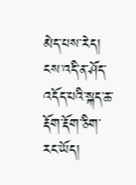མེད་པས་རེད། ངས་འདི་ན་ཤོད་འདོད་པའི་སྐད་ཆ་རྡོག་རྡོག་ཅིག་རང་ཡོད།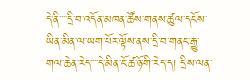དེ་ནི་་་་དྲི་བ་འདོན་མཁན་ཚོས་གནས་ཚུལ་དངོས་ཡིན་མིན་ལ་ཡག་པོར་ལྟོས་ནས་དྲི་བ་གནང་རྒྱུ་གལ་ཆེན་རེད་་་་དེ་མིན་ངོ་ཚ་ཉོ་གི་རེད་ད། དྲིས་ལན་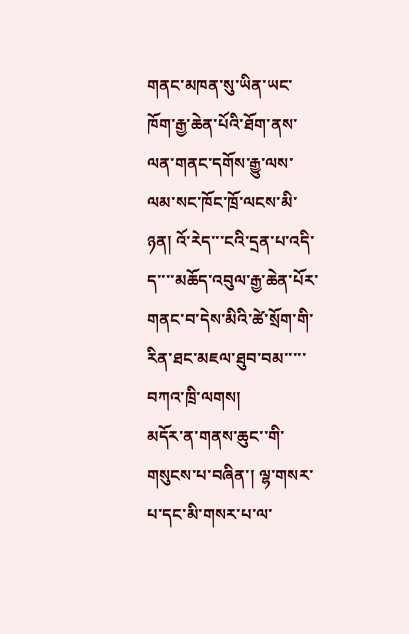གནང་མཁན་སུ་ཡིན་ཡང་ཁོག་རྒྱ་ཆེན་པོའི་ཐོག་ནས་ལན་གནང་དགོས་རྒྱུ་ལས་ལམ་སང་ཁོང་ཁྲོ་ལངས་མི་ཉན། འོ་རེད་་་ངའི་དྲན་པ་འདི་ད་་་་མཆོད་འབུལ་རྒྱ་ཆེན་པོར་གནང་བ་དེས་མིའི་ཚེ་སྲོག་གི་རིན་ཐང་མཇལ་ཐུབ་བམ་་་་་བཀའ་ཁྲི་ལགས།
མདོར་ན་གནས་ཆུང་་གི་གསུངས་པ་བཞིན་། ལྷ་གསར་པ་དང་མི་གསར་པ་ལ་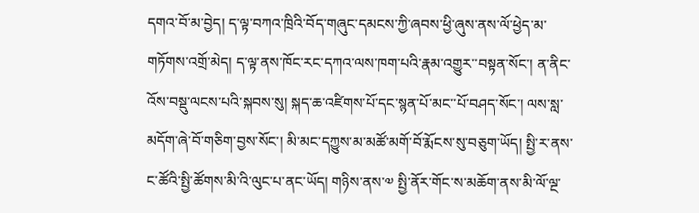དགའ་བོ་མ་བྱེད། ད་ལྟ་བཀའ་ཁྲིའི་བོད་གཞུང་དམངས་ཀྱི་ཞབས་ཕྱི་ཞུས་ནས་ལོ་ཕྱེད་མ་གཏོགས་འགྲོ་མེད། ད་ལྟ་ནས་ཁོང་རང་དཀའ་ལས་ཁག་པའི་རྣམ་འགྱུར་་བསྟན་སོང་། ན་ནིང་འོས་བསྡུ་ལངས་པའི་སྐབས་སུ། སྐད་ཆ་འཛིགས་པོ་དང་སྙན་པོ་མང་་པོ་བཤད་སོང་། ལས་སླ་མདོག་ཞེ་བོ་གཅིག་བྱས་སོང་། མི་མང་དཀྱུས་མ་མཚོ་མགོ་བོ་རྨོངས་སུ་བཅུག་ཡོད། སྤྱི་ར་ནས་ང་ཚོའི་སྤྱི་ཚོགས་མི་འི་ལུང་པ་ནང་ཡོད། གཉིས་ནས་༧ སྤྱི་ནོར་གོང་ས་མཆོག་ནས་མི་ལོ་ལྔ་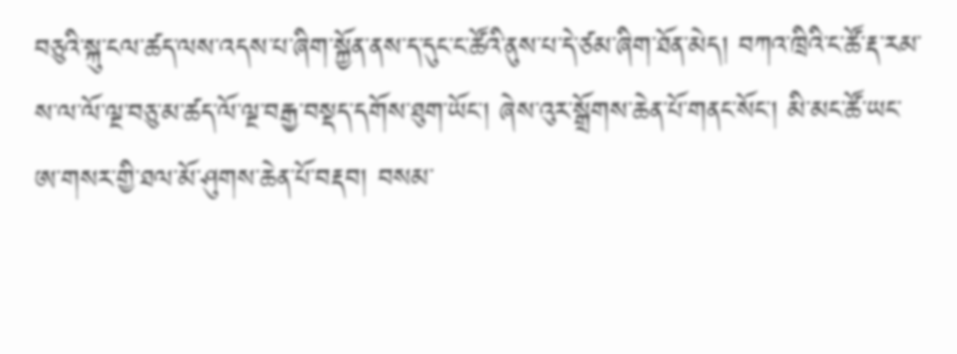བཅུའི་སྐུ་ངལ་ཚད་ལས་འདས་པ་ཞིག་སྐྱོན་ནས་ད་དུང་ང་ཚོའི་ནུས་པ་དེ་ཙམ་ཞིག་ཐོན་མེད། བཀའ་ཁྲིའི་ང་ཚོ་རྡ་རམ་ས་ལ་ལོ་ལྔ་བཅུ་མ་ཚད་ལོ་ལྔ་བརྒྱ་བསྡད་དགོས་ཐུག་ཡོང་། ཞེས་འུར་སྒྲོགས་ཆེན་པོ་གནང་སོང་། མི་མང་ཚོ་ཡང་ཨ་གསར་གྱི་ཐལ་མོ་ཤུགས་ཆེན་པོ་བརྡབ། བསམ་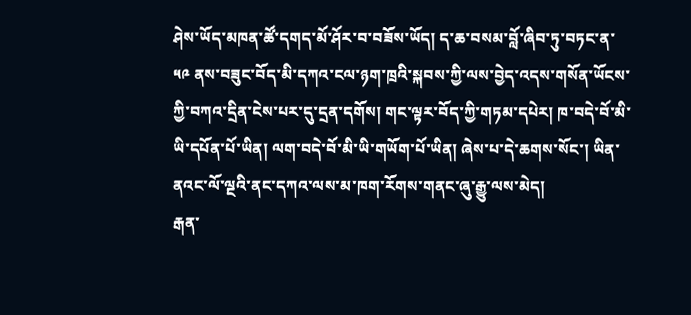ཤེས་ཡོད་མཁན་ཚོ་དགད་མོ་ཤོར་བ་བཟོས་ཡོད། ད་ཆ་བསམ་བློ་ཞིབ་ཏུ་བཏང་ན་ ༥༩ ནས་བཟུང་བོད་མི་དཀའ་ངལ་ཉག་ཁྲའི་སྐབས་ཀྱི་ལས་བྱེད་འདས་གསོན་ཡོངས་ཀྱི་བཀའ་དྲིན་ངེས་པར་དུ་དྲན་དགོས། གང་ལྟར་བོད་ཀྱི་གཏམ་དཔེར། ཁ་བདེ་བོ་མི་ཡི་དཔོན་པོ་ཡིན། ལག་བདེ་བོ་མི་ཡི་གཡོག་པོ་ཡིན། ཞེས་པ་དེ་ཆགས་སོང་། ཡིན་ནའང་ལོ་ལྔའི་ནང་དཀའ་ལས་མ་ཁག་རོགས་གནང་ཞུ་རྒྱུ་ལས་མེད།
རྒན་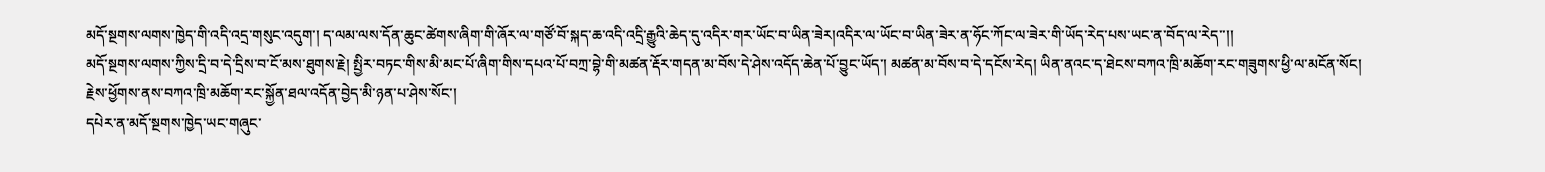མདོ་སྔགས་ལགས་ཁྱེད་གི་འདི་འདྲ་གསུང་འདུག་། ད་ལམ་ལས་དོན་ཆུང་ཚེགས་ཞིག་གི་ཞོར་ལ་གཙོ་བོ་སྐད་ཆ་འདི་འདྲི་རྒྱུའི་ཆེད་དུ་འདིར་གར་ཡོང་བ་ཡིན་ཟེར།འདིར་ལ་ཡོང་བ་ཡིན་ཟེར་ན་ཧོང་ཀོང་ལ་ཟེར་གི་ཡོད་རེད་པས་ཡང་ན་བོད་ལ་རེད་་།།
མདོ་སྔགས་ལགས་ཀྱིས་དྲི་བ་དེ་དྲིས་བ་ངོ་མས་ཐུགས་རྗེ། སྤྱིར་བཏང་གིས་མི་མང་པོ་ཞིག་གིས་དཔའ་པོ་བཀྲ་བྷེ་གི་མཚན་རྡོར་གདན་མ་བོས་དེ་ཤེས་འདོད་ཆེན་པོ་བྱུང་ཡོད་། མཚན་མ་བོས་བ་དེ་དངོས་རེད། ཡིན་ནའང་ད་ཐེངས་བཀའ་ཁྲི་མཆོག་རང་གཟུགས་ཕྱི་ལ་མངོན་སོང།
རྗེས་ཕྱོགས་ནས་བཀའ་ཁྲི་མཆོག་རང་སྐྱོན་ཐལ་འདོན་བྱེད་མི་ཉན་པ་ཤེས་སོང་།
དཔེར་ན་མདོ་སྔགས་ཁྱེད་ཡང་གཞུང་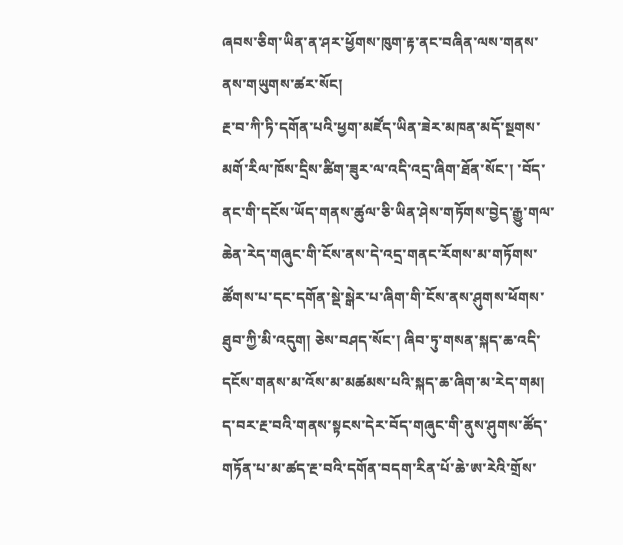ཞབས་ཅིག་ཡིན་ན་ཤར་ཕྱོགས་ཁུག་རྟ་ནང་བཞིན་ལས་གནས་ནས་གཡུགས་ཚར་སོང།
རྔ་བ་ཀི་ཏི་དགོན་པའི་ཕྱག་མཛོད་ཡིན་ཟེར་མཁན་མདོ་སྔགས་མགོ་རིལ་ཁོས་དྲིས་ཚིག་ཟུར་ལ་འདི་འདྲ་ཞིག་ཐོན་སོང་། ་བོད་ནང་གི་དངོས་ཡོད་གནས་ཚུལ་ཅི་ཡིན་ཤེས་གཏོགས་བྱེད་རྒྱུ་གལ་ཆེན་རེད་གཞུང་གི་ངོས་ནས་དེ་འདྲ་གནང་རོགས་མ་གཏོགས་ཚོགས་པ་དང་དགོན་སྡེ་སྒེར་པ་ཞིག་གི་ངོས་ནས་ཤུགས་ཕོགས་ཐུབ་ཀྱི་མི་འདུག། ཅེས་བཤད་སོང་། ཞིབ་ཏུ་གསན་སྐད་ཆ་འདི་དངོས་གནས་མ་འོས་མ་མཚམས་པའི་སྐད་ཆ་ཞིག་མ་རེད་གམ། ད་བར་རྔ་བའི་གནས་སྟངས་དེར་བོད་གཞུང་གི་ནུས་ཤུགས་ཚོད་གཏོན་པ་མ་ཚད་རྔ་བའི་དགོན་བདག་རིན་པོ་ཆེ་ཨ་རེའི་གྲོས་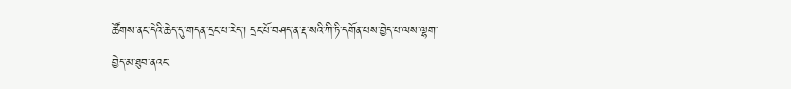ཚོགས་ནང་དེའི་ཆེད་དུ་གདན་དྲང་པ་རེད་། དྲང་པོ་བཤད་ན་རྡ་སའི་ཀི་ཏི་དགོན་པས་བྱེད་པ་ལས་ལྷག་བྱེད་མ་ཐུབ་ནའང་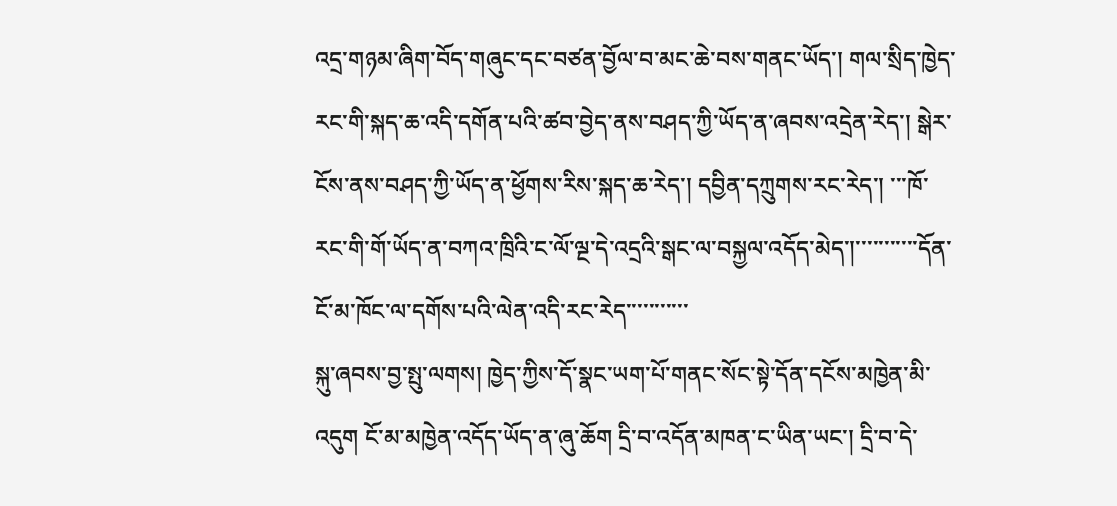འདྲ་གཉམ་ཞིག་བོད་གཞུང་དང་བཙན་བྱོལ་བ་མང་ཆེ་བས་གནང་ཡོད་། གལ་སྲིད་ཁྱེད་རང་གི་སྐད་ཆ་འདི་དགོན་པའི་ཚབ་བྱེད་ནས་བཤད་ཀྱི་ཡོད་ན་ཞབས་འདྲེན་རེད་། སྒེར་ངོས་ནས་བཤད་ཀྱི་ཡོད་ན་ཕྱོགས་རིས་སྐད་ཆ་རེད་། དབྱིན་དཀྲུགས་རང་རེད་། ་་་ཁོ་རང་གི་གོ་ཡོད་ན་བཀའ་ཁྲིའི་ང་ལོ་ལྔ་དེ་འདྲའི་སྒང་ལ་བསྐྱལ་འདོད་མེད་།་་་་་་་་་་་དོན་ངོ་མ་ཁོང་ལ་དགོས་པའི་ལེན་འདི་རང་རེད་་་་་་་་་་་
སྐུ་ཞབས་བྱ་སྤུ་ལགས། ཁྱེད་ཀྱིས་དོ་སྣང་ཡག་པོ་གནང་སོང་སྟེ་དོན་དངོས་མཁྱེན་མི་འདུག ངོ་མ་མཁྱེན་འདོད་ཡོད་ན་ཞུ་ཆོག དྲི་བ་འདོན་མཁན་ང་ཡིན་ཡང་། དྲི་བ་དེ་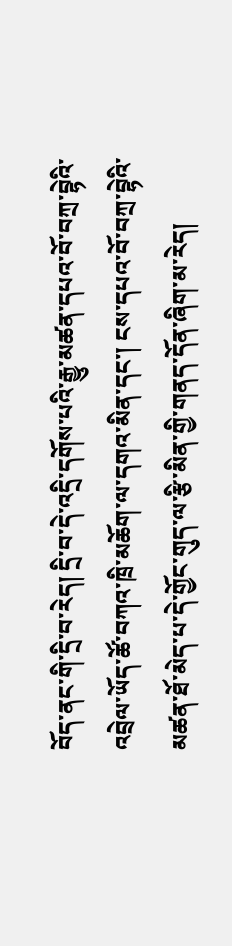བོད་ནང་གི་དྲི་བ་རེད། དྲི་བ་དེ་འདྲི་དགོས་པའི་རྒྱུ་མཚན་དཔའ་བོ་བཀྲ་བྷེའི་འབྲེལ་ཡོད་ཚོ་བཀའ་ཁྲི་མཆོག་ལ་དགའ་མིན་དང་། ངས་དཔའ་བོ་བཀྲ་བྷེའི་མཚན་ཐོ་མེད་པ་དེ་གྱོང་གུད་ལ་རྩི་མིན་གྱི་གནད་དོན་ཞིག་མ་རེད།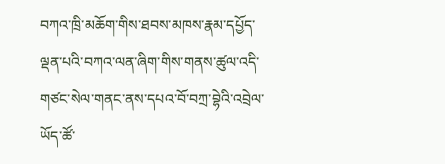བཀའ་ཁྲི་མཆོག་གིས་ཐབས་མཁས་རྣམ་དཔྱོད་ལྡན་པའི་བཀའ་ལན་ཞིག་གིས་གནས་ཚུལ་འདི་གཙང་སེལ་གནང་ནས་དཔའ་བོ་བཀྲ་བྷེའི་འབྲེལ་ཡོད་ཚོ་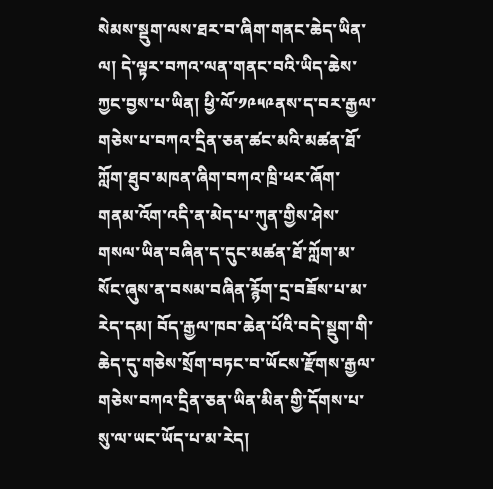སེམས་སྡུག་ལས་ཐར་བ་ཞིག་གནང་ཆེད་ཡིན་ལ། དེ་ལྟར་བཀའ་ལན་གནང་བའི་ཡིད་ཆེས་ཀྱང་བྱས་པ་ཡིན། ཕྱི་ལོ་༡༩༥༩ནས་ད་བར་རྒྱལ་གཅེས་པ་བཀའ་དྲིན་ཅན་ཚང་མའི་མཚན་ཐོ་ཀློག་ཐུབ་མཁན་ཞིག་བཀའ་ཁྲི་ཕར་ཞོག་གནམ་འོག་འདི་ན་མེད་པ་ཀུན་གྱིས་ཤེས་གསལ་ཡིན་བཞིན་ད་དུང་མཚན་ཐོ་ཀློག་མ་སོང་ཞུས་ན་བསམ་བཞིན་རྙོག་དྲ་བཟོས་པ་མ་རེད་དམ། བོད་རྒྱལ་ཁབ་ཆེན་པོའི་བདེ་སྡུག་གི་ཆེད་དུ་གཅེས་སྲོག་བཏང་བ་ཡོངས་རྫོགས་རྒྱལ་གཅེས་བཀའ་དྲིན་ཅན་ཡིན་མིན་གྱི་དོགས་པ་སུ་ལ་ཡང་ཡོད་པ་མ་རེད།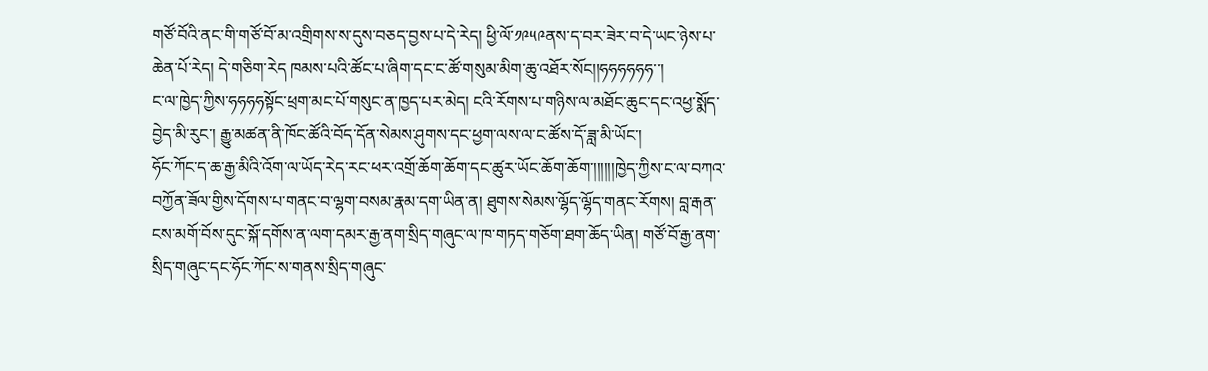གཙོ་བོའི་ནང་གི་གཙོ་བོ་མ་འགྲིགས་ས་དུས་བཅད་བྱས་པ་དེ་རེད། ཕྱི་ལོ་༡༩༥༩ནས་ད་བར་ཟེར་བ་དེ་ཡང་ཉེས་པ་ཆེན་པོ་རེད། དེ་གཅིག་རེད ཁམས་པའི་ཚོང་པ་ཞིག་དང་ང་ཚོ་གསུམ་མིག་ཆུ་འཐོར་སོང།།ཧཧཧཧཧཧ་་།
ང་ལ་ཁྱེད་ཀྱིས་ཧཧཧཧསྟོང་ཕྲག་མང་པོ་གསུང་ན་ཁྱད་པར་མེད། ངའི་རོགས་པ་གཉིས་ལ་མཐོང་ཆུང་དང་འཕྱ་སྨོད་བྱེད་མི་རུང་། རྒྱུ་མཚན་ནི་ཁོང་ཚོའི་བོད་དོན་སེམས་ཤུགས་དང་ཕྱག་ལས་ལ་ང་ཚོས་དོ་ཟླ་མི་ཡོང་།
ཧོང་ཀོང་ད་ཆ་རྒྱ་མིའི་འོག་ལ་ཡོད་རེད་རང་ཕར་འགྲོ་ཆོག་ཆོག་དང་ཚུར་ཡོང་ཆོག་ཆོག་།།།།།།ཁྱེད་ཀྱིས་ང་ལ་བཀའ་བཀྱོན་ཟོལ་གྱིས་དོགས་པ་གནང་བ་ལྷག་བསམ་རྣམ་དག་ཡིན་ན། ཐུགས་སེམས་ལྷོད་ལྷོད་གནང་རོགས། བླ་རྒན་ངས་མགོ་བོས་དུང་སྐོ་དགོས་ན་ལག་དམར་རྒྱ་ནག་སྲིད་གཞུང་ལ་ཁ་གཏད་གཅོག་ཐག་ཆོད་ཡིན། གཙོ་བོ་རྒྱ་ནག་སྲིད་གཞུང་དང་ཧོང་ཀོང་ས་གནས་སྲིད་གཞུང་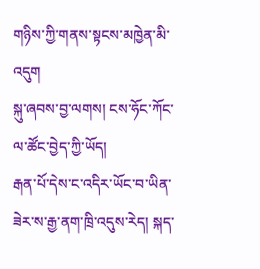གཉིས་ཀྱི་གནས་སྟངས་མཁྱེན་མི་འདུག
སྐུ་ཞབས་བྱ་ལགས། ངས་ཧོང་ཀོང་ལ་ཚོང་བྱེད་ཀྱི་ཡོད།
རྒན་པོ་དེས་ང་འདིར་ཡོང་བ་ཡིན་ཟེར་ས་རྒྱ་ནག་ཁྲི་འདུས་རེད། སྐད་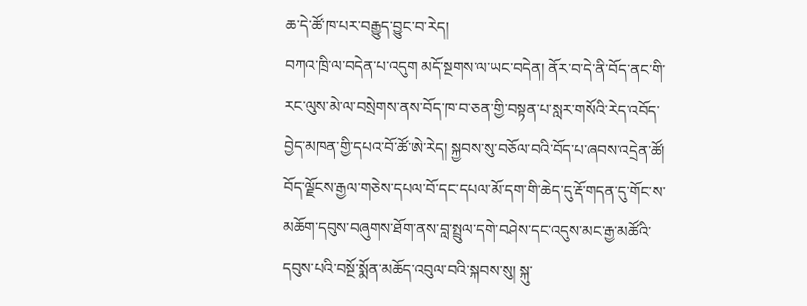ཆ་དེ་ཚོ་ཁ་པར་བརྒྱུད་བྱུང་བ་རེད།
བཀའ་ཁྲི་ལ་བདེན་པ་འདུག མདོ་སྔགས་ལ་ཡང་བདེན། ནོར་བ་དེ་ནི་བོད་ནང་གི་རང་ལུས་མེ་ལ་བསྲེགས་ནས་བོད་ཁ་བ་ཅན་གྱི་བསྟན་པ་སླར་གསོའི་རེད་འབོད་བྱེད་མཁན་གྱི་དཔའ་བོ་ཚོ་ཨེ་རེད། སྐྱབས་སུ་བཅོལ་བའི་བོད་པ་ཞབས་འདྲེན་ཚོ།
བོད་ལྗོངས་རྒྱལ་གཅེས་དཔལ་བོ་དང་དཔལ་མོ་དག་གི་ཆེད་དུ་རྡོ་གདན་དུ་གོང་ས་མཆོག་དབུས་བཞུགས་ཐོག་ནས་བླ་སྤྲུལ་དགེ་བཤེས་དང་འདུས་མང་རྒྱ་མཚོའི་དབུས་པའི་བསྔོ་སྨོན་མཆོད་འབུལ་བའི་སྐབས་སུ། སྐུ་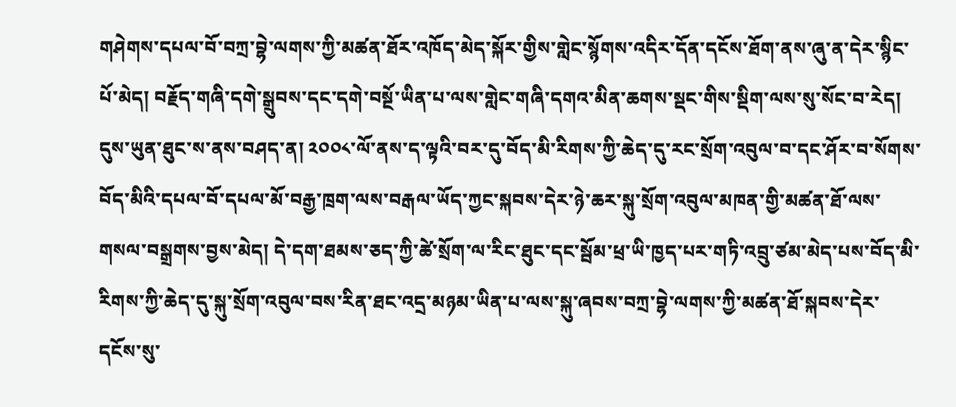གཤེགས་དཔལ་བོ་བཀྲ་བྷེ་ལགས་ཀྱི་མཚན་ཐོར་འཁོད་མེད་སྐོར་གྱིས་གླེང་སྙོགས་འདིར་དོན་དངོས་ཐོག་ནས་ཞུ་ན་དེར་སྙིང་པོ་མེད། བརྗོད་གཞི་དགེ་སྒྲུབས་དང་དགེ་བསྔོ་ཡིན་པ་ལས་གླེང་གཞི་དགའ་མིན་ཆགས་སྡང་གིས་སྡིག་ལས་སུ་སོང་བ་རེད། དུས་ཡུན་ཐུང་ས་ནས་བཤད་ན། ༢༠༠༨་ལོ་ནས་ད་ལྟའི་བར་དུ་བོད་མི་རིགས་ཀྱི་ཆེད་དུ་རང་སྲོག་འབུལ་བ་དང་ཤོར་བ་སོགས་བོད་མིའི་དཔལ་བོ་དཔལ་མོ་བརྒྱ་ཁྲག་ལས་བརྒལ་ཡོད་ཀྱང་སྐབས་དེར་ཉེ་ཆར་སྐུ་སྲོག་འབུལ་མཁན་གྱི་མཚན་ཐོ་ལས་གསལ་བསྒྲགས་བྱས་མེད། དེ་དག་ཐམས་ཅད་ཀྱི་ཚེ་སྲོག་ལ་རིང་ཐུང་དང་སྦོམ་ཕྲ་ཡི་ཁྱད་པར་གཏི་འབྲུ་ཙམ་མེད་པས་བོད་མི་རིགས་ཀྱི་ཆེད་དུ་སྐུ་སྲོག་འབུལ་བས་རིན་ཐང་འདྲ་མཉམ་ཡིན་པ་ལས་སྐུ་ཞབས་བཀྲ་བྷེ་ལགས་ཀྱི་མཚན་ཐོ་སྐབས་དེར་དངོས་སུ་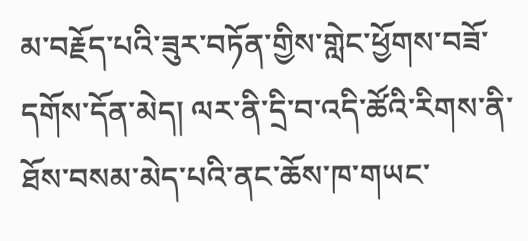མ་བརྗོད་པའི་ཟུར་བཏོན་གྱིས་གླེང་ཕྱོགས་བཟོ་དགོས་དོན་མེད། ལར་ནི་དྲི་བ་འདི་ཚོའི་རིགས་ནི་ཐོས་བསམ་མེད་པའི་ནང་ཆོས་ཁ་གཡང་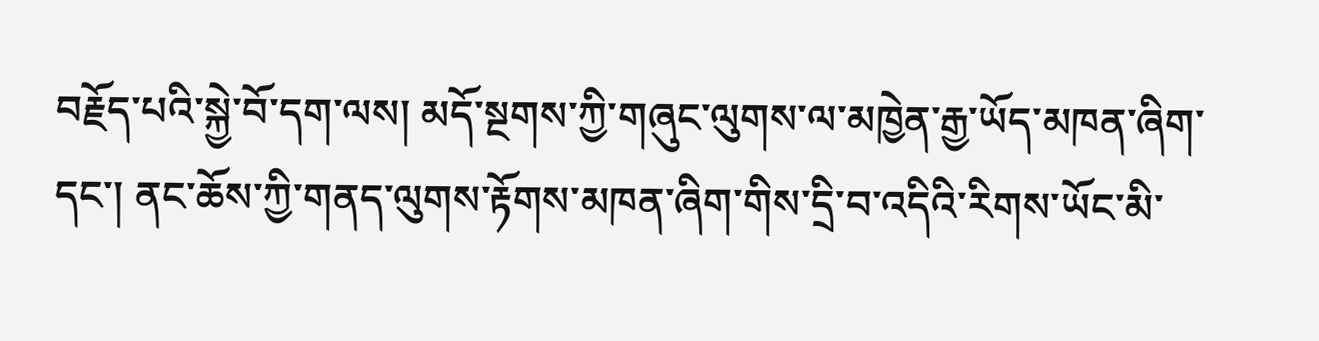བརྗོད་པའི་སྐྱེ་བོ་དག་ལས། མདོ་སྔགས་ཀྱི་གཞུང་ལུགས་ལ་མཁྱེན་རྒྱ་ཡོད་མཁན་ཞིག་དང་། ནང་ཆོས་ཀྱི་གནད་ལུགས་རྟོགས་མཁན་ཞིག་གིས་དྲི་བ་འདིའི་རིགས་ཡོང་མི་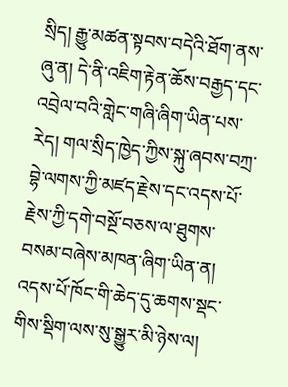སྲིད། རྒྱུ་མཚན་སྟབས་བདེའི་ཐོག་ནས་ཞུ་ན། དེ་ནི་འཇིག་རྟེན་ཆོས་བརྒྱད་དང་འབྲེལ་བའི་གླེང་གཞི་ཞིག་ཡིན་པས་རེད། གལ་སྲིད་ཁྱེད་ཀྱིས་སྐུ་ཞབས་བཀྲ་བྷེ་ལགས་ཀྱི་མཛད་རྗེས་དང་འདས་པོ་རྗེས་ཀྱི་དགེ་བསྔོ་བཅས་ལ་ཐུགས་བསམ་བཞེས་མཁན་ཞིག་ཡིན་ན། འདས་པོ་ཁོང་གི་ཆེད་དུ་ཆགས་སྡང་གིས་སྡིག་ལས་སུ་སྒྱུར་མི་ཉེས་ལ།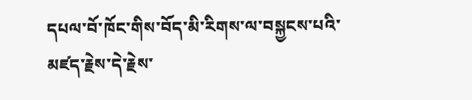དཔལ་བོ་ཁོང་གིས་བོད་མི་རིགས་ལ་བསྐྱངས་པའི་མཛད་རྗེས་དེ་རྗེས་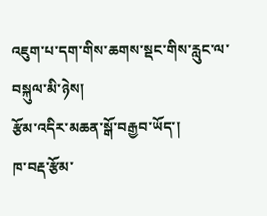འཇུག་པ་དག་གིས་ཆགས་སྡང་གིས་རླུང་ལ་བསྐུལ་མི་ཉེས།
རྩོམ་འདིར་མཆན་སྒོ་བརྒྱབ་ཡོད་།
ཁ་བརྡ་རྩོམ་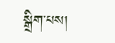སྒྲིག་པས།